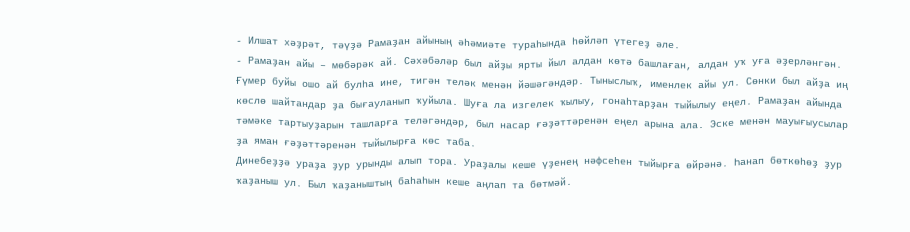- Илшат хәҙрәт, тәүҙә Рамаҙан айының әһәмиәте тураһында һөйләп үтегеҙ әле.
- Рамаҙан айы – мөбәрәк ай. Сәхәбәләр был айҙы ярты йыл алдан көтә башлаған, алдан уҡ уға әҙерләнгән. Ғүмер буйы ошо ай булһа ине, тигән теләк менән йәшәгәндәр. Тыныслыҡ, именлек айы ул. Сөнки был айҙа иң көслө шайтандар ҙа бығауланып ҡуйыла. Шуға ла изгелек ҡылыу, гонаһтарҙан тыйылыу еңел. Рамаҙан айында тәмәке тартыуҙарын ташларға теләгәндәр, был насар ғәҙәттәренән еңел арына ала. Эске менән мауығыусылар ҙа яман ғәҙәттәренән тыйылырға көс таба.
Динебеҙҙә ураҙа ҙур урынды алып тора. Ураҙалы кеше үҙенең нәфсеһен тыйырға өйрәнә. Һанап бөткөһөҙ ҙур ҡаҙаныш ул. Был ҡаҙаныштың баһаһын кеше аңлап та бөтмәй.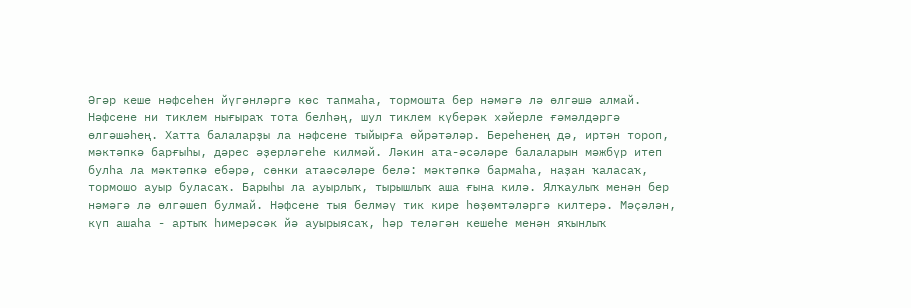Әгәр кеше нәфсеһен йүгәнләргә көс тапмаһа, тормошта бер нәмәгә лә өлгәшә алмай. Нәфсене ни тиклем нығыраҡ тота белһәң, шул тиклем күберәк хәйерле ғәмәлдәргә өлгәшәһең. Хатта балаларҙы ла нәфсене тыйырға өйрәтәләр. Береһенең дә, иртән тороп, мәктәпкә барғыһы, дәрес әҙерләгеһе килмәй. Ләкин ата-әсәләре балаларын мәжбүр итеп булһа ла мәктәпкә ебәрә, сөнки атаәсәләре белә: мәктәпкә бармаһа, наҙан ҡаласаҡ, тормошо ауыр буласаҡ. Барыһы ла ауырлыҡ, тырышлыҡ аша ғына килә. Ялҡаулыҡ менән бер нәмәгә лә өлгәшеп булмай. Нәфсене тыя белмәү тик кире һөҙөмтәләргә килтерә. Мәҫәлән, күп ашаһа - артыҡ һимерәсәк йә ауырыясаҡ, һәр теләгән кешеһе менән яҡынлыҡ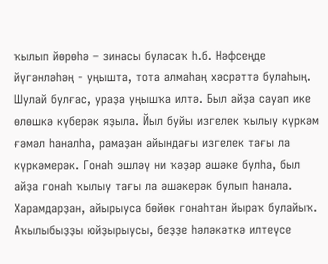ҡылып йөрөһә – зинасы буласаҡ һ.б. Нәфсеңде йүгәнләһәң - уңышта, тота алмаһаң хәсрәттә булаһың. Шулай булғас, ураҙа уңышҡа илтә. Был айҙа сауап ике өлөшкә күберәк яҙыла. Йыл буйы изгелек ҡылыу күркәм ғәмәл һаналһа, рамаҙан айындағы изгелек тағы ла күркәмерәк. Гонаһ эшләү ни ҡәҙәр әшәке булһа, был айҙа гонаһ ҡылыу тағы ла әшәкерәк булып һанала. Харамдарҙан, айырыуса бөйөк гонаһтан йыраҡ булайыҡ. Аҡылыбыҙҙы юйҙырыусы, беҙҙе һәләкәткә илтеүсе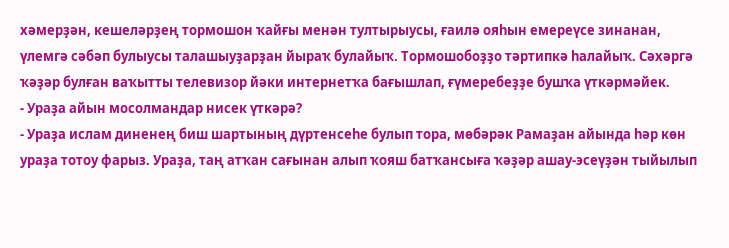хәмерҙән, кешеләрҙең тормошон ҡайғы менән тултырыусы, ғаилә ояһын емереүсе зинанан, үлемгә сәбәп булыусы талашыуҙарҙан йыраҡ булайыҡ. Тормошобоҙҙо тәртипкә һалайыҡ. Сәхәргә ҡәҙәр булған ваҡытты телевизор йәки интернетҡа бағышлап, ғүмеребеҙҙе бушҡа үткәрмәйек.
- Ураҙа айын мосолмандар нисек үткәрә?
- Ураҙа ислам диненең биш шартының дүртенсеһе булып тора, мөбәрәк Рамаҙан айында һәр көн ураҙа тотоу фарыз. Ураҙа, таң атҡан сағынан алып ҡояш батҡансыға ҡәҙәр ашау-эсеүҙән тыйылып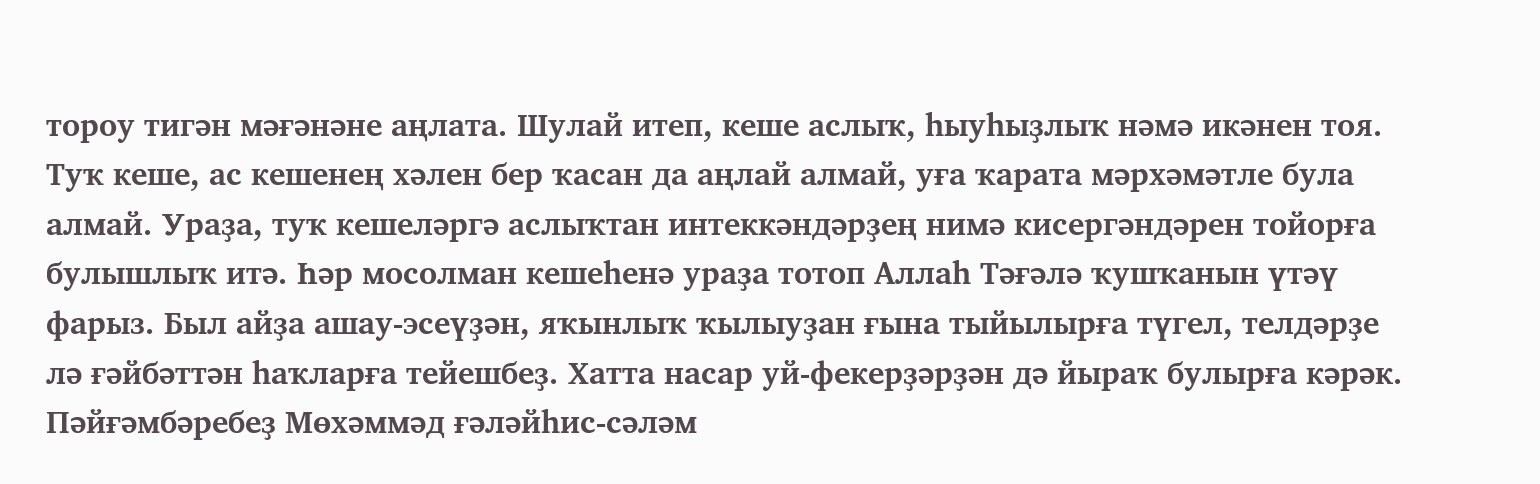тороу тигән мәғәнәне аңлата. Шулай итеп, кеше аслыҡ, һыуһыҙлыҡ нәмә икәнен тоя. Туҡ кеше, ас кешенең хәлен бер ҡасан да аңлай алмай, уға ҡарата мәрхәмәтле була алмай. Ураҙа, туҡ кешеләргә аслыҡтан интеккәндәрҙең нимә кисергәндәрен тойорға булышлыҡ итә. Һәр мосолман кешеһенә ураҙа тотоп Аллаһ Тәғәлә ҡушҡанын үтәү фарыз. Был айҙа ашау-эсеүҙән, яҡынлыҡ ҡылыуҙан ғына тыйылырға түгел, телдәрҙе лә ғәйбәттән һаҡларға тейешбеҙ. Хатта насар уй-фекерҙәрҙән дә йыраҡ булырға кәрәк. Пәйғәмбәребеҙ Мөхәммәд ғәләйһис-сәләм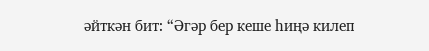әйткән бит: “Әгәр бер кеше һиңә килеп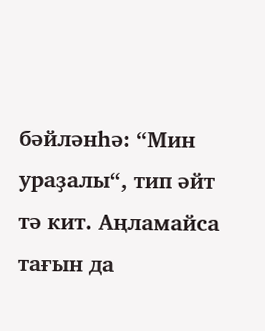бәйләнһә: “Мин ураҙалы“, тип әйт тә кит. Аңламайса тағын да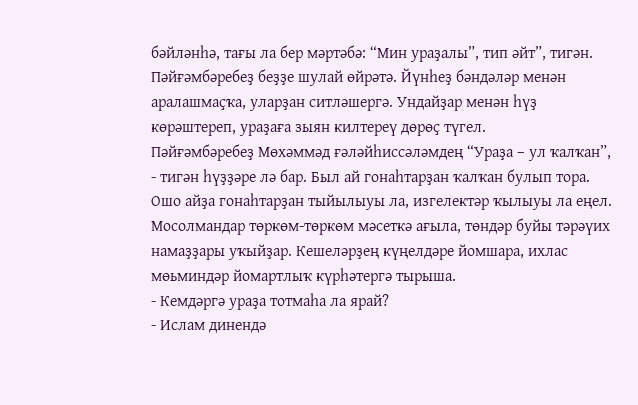бәйләнһә, тағы ла бер мәртәбә: “Мин ураҙалы”, тип әйт”, тигән. Пәйғәмбәребеҙ беҙҙе шулай өйрәтә. Йүнһеҙ бәндәләр менән аралашмаҫҡа, уларҙан ситләшергә. Ундайҙар менән һүҙ көрәштереп, ураҙаға зыян килтереү дөрөҫ түгел.
Пәйғәмбәребеҙ Мөхәммәд ғәләйһиссәләмдең “Ураҙа – ул ҡалҡан”, - тигән һүҙҙәре лә бар. Был ай гонаһтарҙан ҡалҡан булып тора. Ошо айҙа гонаһтарҙан тыйылыуы ла, изгелектәр ҡылыуы ла еңел. Мосолмандар төркөм-төркөм мәсеткә ағыла, төндәр буйы тәрәүих намаҙҙары уҡыйҙар. Кешеләрҙең күңелдәре йомшара, ихлас мөьминдәр йомартлыҡ күрһәтергә тырыша.
- Кемдәргә ураҙа тотмаһа ла ярай?
- Ислам динендә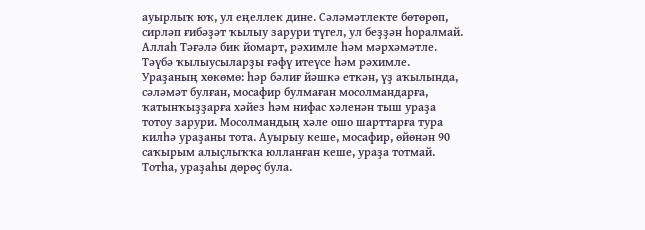ауырлыҡ юҡ, ул еңеллек дине. Сәләмәтлекте бөтөрөп, сирләп ғибәҙәт ҡылыу зарури түгел, ул беҙҙән һоралмай. Аллаһ Тәғәлә бик йомарт, рәхимле һәм мәрхәмәтле. Тәүбә ҡылыусыларҙы ғәфү итеүсе һәм рәхимле.
Ураҙаның хөкөмө: һәр бәлиғ йәшкә еткән, үҙ аҡылында, сәләмәт булған, мосафир булмаған мосолмандарға, ҡатынҡыҙҙарға хәйез һәм нифас хәленән тыш ураҙа тотоу зарури. Мосолмандың хәле ошо шарттарға тура килһә ураҙаны тота. Ауырыу кеше, мосафир, өйөнән 90 саҡырым алыҫлыҡҡа юлланған кеше, ураҙа тотмай. Тотһа, ураҙаһы дөрөҫ була.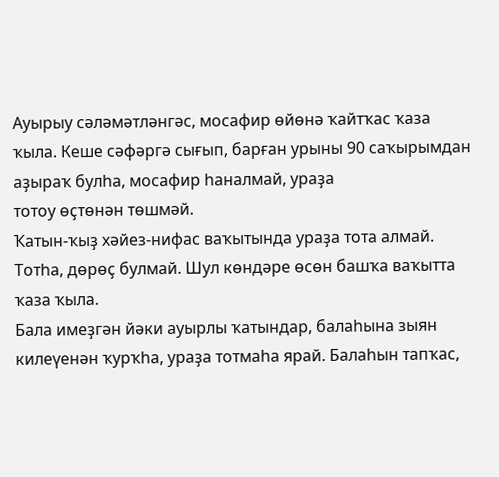Ауырыу сәләмәтләнгәс, мосафир өйөнә ҡайтҡас ҡаза ҡыла. Кеше сәфәргә сығып, барған урыны 90 саҡырымдан аҙыраҡ булһа, мосафир һаналмай, ураҙа
тотоу өҫтөнән төшмәй.
Ҡатын-ҡыҙ хәйез-нифас ваҡытында ураҙа тота алмай. Тотһа, дөрөҫ булмай. Шул көндәре өсөн башҡа ваҡытта ҡаза ҡыла.
Бала имеҙгән йәки ауырлы ҡатындар, балаһына зыян килеүенән ҡурҡһа, ураҙа тотмаһа ярай. Балаһын тапҡас,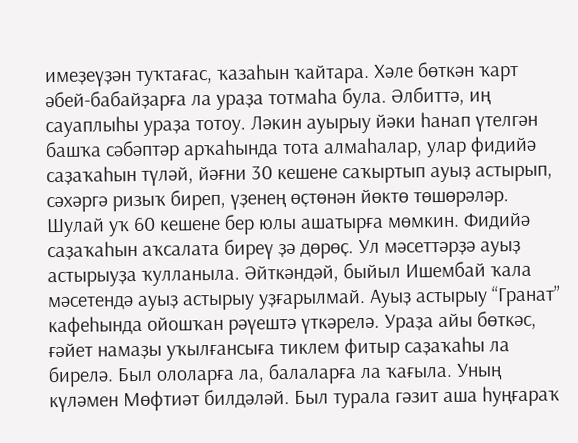имеҙеүҙән туҡтағас, ҡазаһын ҡайтара. Хәле бөткән ҡарт әбей-бабайҙарға ла ураҙа тотмаһа була. Әлбиттә, иң сауаплыһы ураҙа тотоу. Ләкин ауырыу йәки һанап үтелгән башҡа сәбәптәр арҡаһында тота алмаһалар, улар фидийә саҙаҡаһын түләй, йәғни 30 кешене саҡыртып ауыҙ астырып, сәхәргә ризыҡ биреп, үҙенең өҫтөнән йөктө төшөрәләр. Шулай уҡ 60 кешене бер юлы ашатырға мөмкин. Фидийә саҙаҡаһын аҡсалата биреү ҙә дөрөҫ. Ул мәсеттәрҙә ауыҙ астырыуҙа ҡулланыла. Әйткәндәй, быйыл Ишембай ҡала мәсетендә ауыҙ астырыу уҙғарылмай. Ауыҙ астырыу “Гранат” кафеһында ойошҡан рәүештә үткәрелә. Ураҙа айы бөткәс, ғәйет намаҙы уҡылғансыға тиклем фитыр саҙаҡаһы ла бирелә. Был ололарға ла, балаларға ла ҡағыла. Уның күләмен Мөфтиәт билдәләй. Был турала гәзит аша һуңғараҡ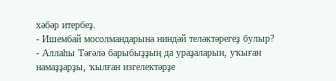хәбәр итербеҙ.
- Ишембай мосолмандарына ниндәй теләктәрегеҙ булыр?
- Аллаһы Тәғәлә барыбыҙҙың да ураҙаларын, уҡыған намаҙҙарҙы, ҡылған изгелектәрҙе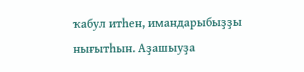ҡабул итһен, имандарыбыҙҙы нығытһын. Аҙашыуҙа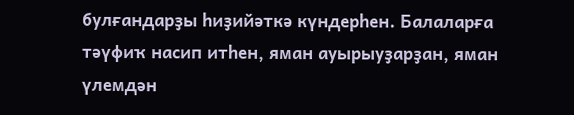булғандарҙы һиҙийәткә күндерһен. Балаларға тәүфиҡ насип итһен, яман ауырыуҙарҙан, яман үлемдән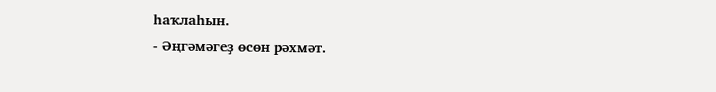һаҡлаһын.
- Әңгәмәгеҙ өсөн рәхмәт.